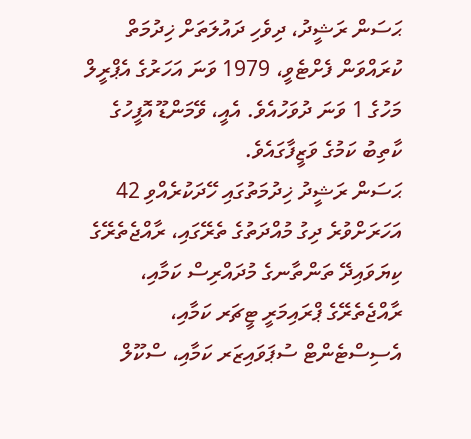ޙަސަން ރަޝީދު، ދިވެހި ދައުލަތަށް ޚިދުމަތް ކުރައްވަން ފެށްޓެވީ، 1979 ވަނަ އަހަރުގެ އެޕްރީލް މަހުގެ 1 ވަނަ ދުވަހުއެވެ. އެއީ، ވޭމަންޑޫ އޮފީހުގެ ކާތިބު ކަމުގެ ވަޒީފާގައެވެ.
ޙަސަން ރަޝީދު ޚިދުމަތުގައި ހޭދަކުރެއްވި 42 އަހަރަށްވުރެ ދިގު މުއްދަތުގެ ތެރޭގައި، ރާއްޖެތެރޭގެ ކިޔަވައިދޭ ތަންތާނގެ މުދައްރިސް ކަމާއި، ރާއްޖެތެރޭގެ ޕްރައިމަރީ ޓީޗަރ ކަމާއި، އެސިސްޓެންޓް ސުޕަވައިޒަރ ކަމާއި، ސްކޫލް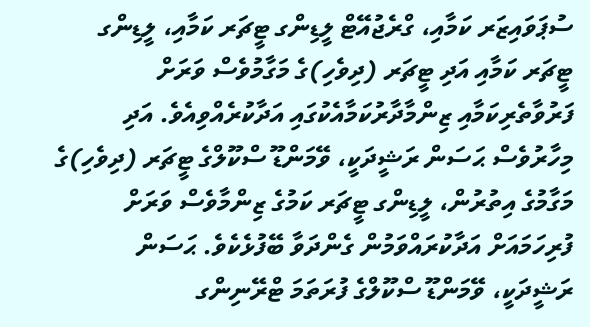ސުޕަވައިޒަރ ކަމާއި، ގްރެޖުއޭޓް ލީޑިންގ ޓީޗަރ ކަމާއި، ލީޑިންގ ޓީޗަރ ކަމާއި އަދި ޓީޗަރ (ދިވެހި)ގެ މަގާމުވެސް ވަރަށް ފަރުވާތެރިކަމާއި ޒިންމާދާރުކަމާއެކުގައި އަދާކުރެއްވިއެވެ. އަދި މިހާރުވެސް ޙަސަން ރަޝީދަކީ، ވޭމަންޑޫ ސްކޫލްގެ ޓީޗަރ (ދިވެހި)ގެ މަގާމުގެ އިތުރުން، ލީޑިންގ ޓީޗަރ ކަމުގެ ޒިންމާވެސް ވަރަށް ފުރިހަމައަށް އަދާކުރައްވަމުން ގެންދަވާ ބޭފުޅެކެވެ. ޙަސަން ރަޝީދަކީ، ވޭމަންޑޫ ސްކޫލްގެ ފުރަތަމަ ޓްރޭނިންގ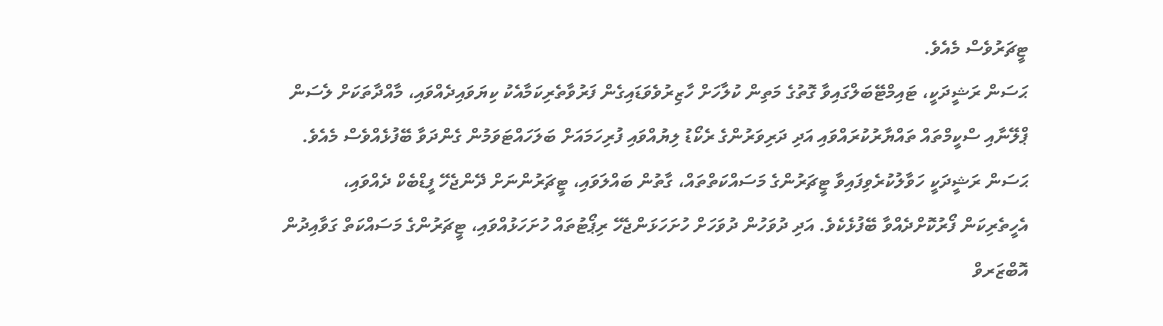ޓީޗަރުވެސް މެއެވެ.
ޙަސަން ރަޝީދަކީ، ޓައިމްޓޭބަލްގައިވާ ގޮތުގެ މަތިން ކުލާހަށް ހާޒިރުވެވަޑައިގެން ފަރުވާތެރިކަމާއެކު ކިޔަވައިދެއްވައި، މާއްދާތަކަށް ލެސަން ޕްލޭނާއި ސްކީމްތައް ތައްޔާރުކުރައްވައި އަދި ދަރިވަރުންގެ ރެކޯޑު ލިޔުއްވައި ފުރިހަމައަށް ބަލަހައްޓަވަމުން ގެންދަވާ ބޭފުޅެއްވެސް މެއެވެ.
ޙަސަން ރަޝީދަކީ ހަވާލުކުރެވިފައިވާ ޓީޗަރުންގެ މަސައްކަތްތައް، ގާތުން ބައްލަވައި، ޓީޗަރުންނަށް ދޭންޖެހޭ ފީޑްބެކް ދެއްވައި، އެހީތެރިކަން ފޯރުކޮށްދެއްވާ ބޭފުޅެކެވެ. އަދި ދުވަހުން ދުވަހަށް ހުށަހަޅަންޖެހޭ ރިޕޯޓުތައް ހުށަހަޅުއްވައި، ޓީޗަރުންގެ މަސައްކަތް ގަވާއިދުން އޮބްޒަރވް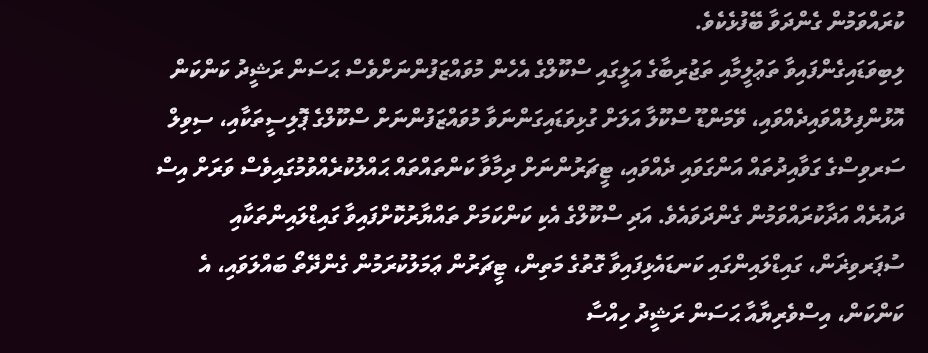ކުރައްވަމުން ގެންދަވާ ބޭފުޅެކެވެ.
ލިބިވަޑައިގެންފައިވާ ތަޢުލީމާއި ތަޖުރިބާގެ އަލީގައި ސްކޫލްގެ އެހެން މުވައްޒަފުންނަށްވެސް ޙަސަން ރަޝީދު ކަންކަން އޮޅުންފިލުއްވައިދެއްވައި، ވޭމަންޑޫ ސްކޫލާ އަލަށް ގުޅިވަޑައިގަންނަވާ މުވައްޒަފުންނަށް ސްކޫލްގެ ޕޮލިސީތަކާއި، ސިވިލް ސަރވިސްގެ ގަވާއިދުތައް އަންގަވައި ދެއްވައި، ޓީޗަރުންނަށް ދިމާވާ ކަންތައްތައް ޙައްލުކުރެއްވުމުގައިވެސް ވަރަށް އިސް ދައުރެއް އަދާކުރައްވަމުން ގެންދަވައެވެ. އަދި ސްކޫލްގެ އެކި ކަންކަމަށް ތައްޔާރުކޮށްފައިވާ ގައިޑްލައިންތަކާއި ސުޕަރވިޜަން، ގައިޑްލައިންގައި ކަނޑައެޅިފައިވާ ގޮތުގެ މަތިން، ޓީޗަރުން ޢަމަލުކުރަމުން ގެންދޭތޯ ބައްލަވައި، އެ ކަންކަން، އިސްވެރިޔާއާ ޙަސަން ރަޝީދު ހިއްސާ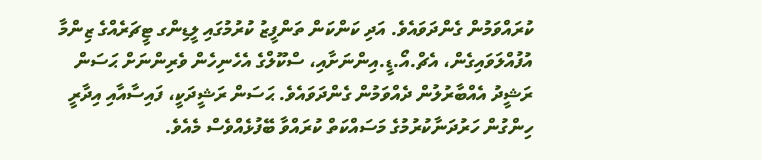ކުރައްވަމުން ގެންދަވައެވެ. އަދި ކަންކަން ތަންފީޒު ކުރުމުގައި ލީޑިންގ ޓީޗަރެއްގެ ޒިންމާ އުފުއްލަވައިގެން، އެޗް.އޯ.ޑީ.އިންނަށާއި، ސްކޫލްގެ އެހެނިހެން ވެރިންނަށް ޙަސަން ރަޝީދު އެއްބާރުލުން ދެއްވަމުން ގެންދަވައެވެ. ޙަސަން ރަޝީދަކީ، ފައިސާއާއި އިދާރީ ހިންގުން ހަރުދަނާކުރުމުގެ މަސައްކަތް ކުރައްވާ ބޭފުޅެއްވެސް މެއެވެ.